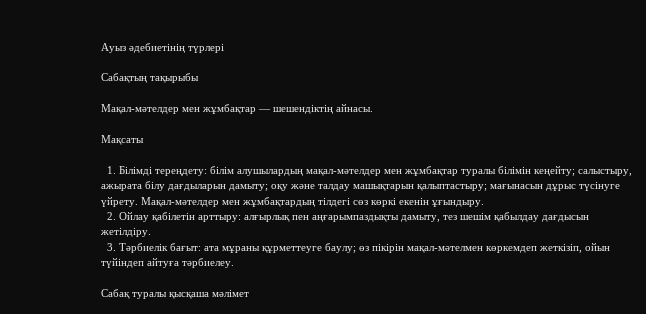Ауыз әдебиетінің түрлері

Сабақтың тақырыбы

Мақал-мәтелдер мен жұмбақтар — шешендіктің айнасы.

Мақсаты

  1. Білімді тереңдету: білім алушылардың мақал-мәтелдер мен жұмбақтар туралы білімін кеңейту; салыстыру, ажырата білу дағдыларын дамыту; оқу және талдау машықтарын қалыптастыру; мағынасын дұрыс түсінуге үйрету. Мақал-мәтелдер мен жұмбақтардың тілдегі сөз көркі екенін ұғындыру.
  2. Ойлау қабілетін арттыру: алғырлық пен аңғарымпаздықты дамыту, тез шешім қабылдау дағдысын жетілдіру.
  3. Тәрбиелік бағыт: ата мұраны құрметтеуге баулу; өз пікірін мақал-мәтелмен көркемдеп жеткізіп, ойын түйіндеп айтуға тәрбиелеу.

Сабақ туралы қысқаша мәлімет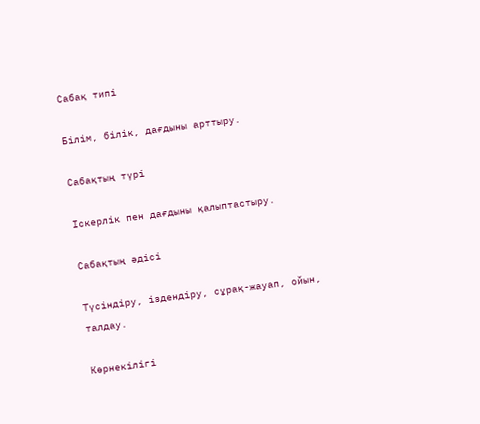Сабақ типі

Білім, білік, дағдыны арттыру.

Сабақтың түрі

Іскерлік пен дағдыны қалыптастыру.

Сабақтың әдісі

Түсіндіру, іздендіру, сұрақ-жауап, ойын, талдау.

Көрнекілігі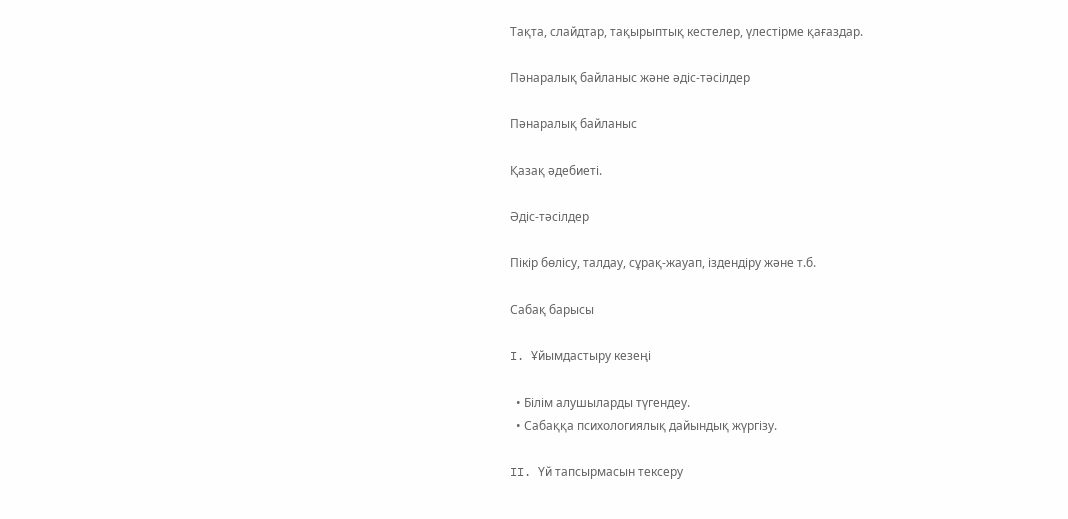Тақта, слайдтар, тақырыптық кестелер, үлестірме қағаздар.

Пәнаралық байланыс және әдіс-тәсілдер

Пәнаралық байланыс

Қазақ әдебиеті.

Әдіс-тәсілдер

Пікір бөлісу, талдау, сұрақ-жауап, іздендіру және т.б.

Сабақ барысы

I. Ұйымдастыру кезеңі

  • Білім алушыларды түгендеу.
  • Сабаққа психологиялық дайындық жүргізу.

II. Үй тапсырмасын тексеру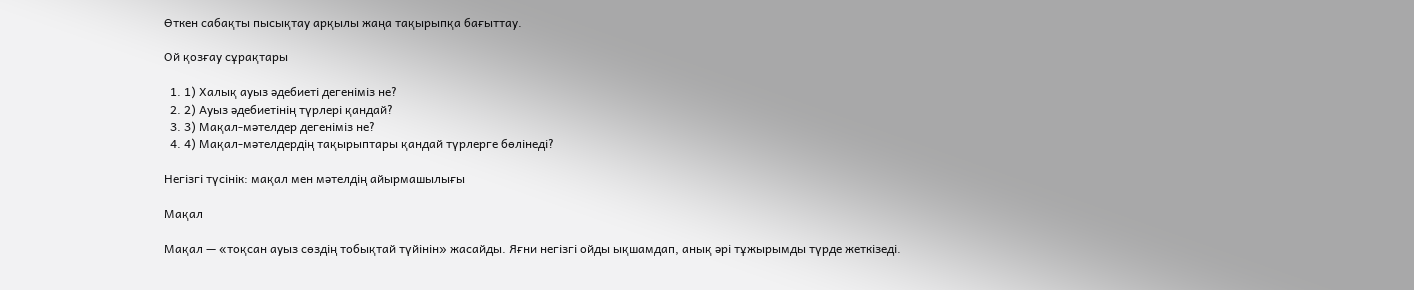Өткен сабақты пысықтау арқылы жаңа тақырыпқа бағыттау.

Ой қозғау сұрақтары

  1. 1) Халық ауыз әдебиеті дегеніміз не?
  2. 2) Ауыз әдебиетінің түрлері қандай?
  3. 3) Мақал-мәтелдер дегеніміз не?
  4. 4) Мақал-мәтелдердің тақырыптары қандай түрлерге бөлінеді?

Негізгі түсінік: мақал мен мәтелдің айырмашылығы

Мақал

Мақал — «тоқсан ауыз сөздің тобықтай түйінін» жасайды. Яғни негізгі ойды ықшамдап, анық әрі тұжырымды түрде жеткізеді.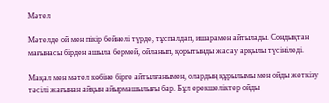Мәтел

Мәтелде ой мен пікір бейнелі түрде, тұспалдап, ишарамен айтылады. Сондықтан мағынасы бірден ашыла бермей, ойланып, қорытынды жасау арқылы түсініледі.

Мақал мен мәтел көбіне бірге айтылғанымен, олардың құрылымы мен ойды жеткізу тәсілі жағынан айқын айырмашылығы бар. Бұл ерекшеліктер ойды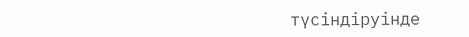түсіндіруінде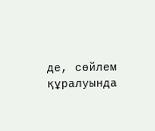де, сөйлем құралуында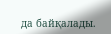да байқалады.